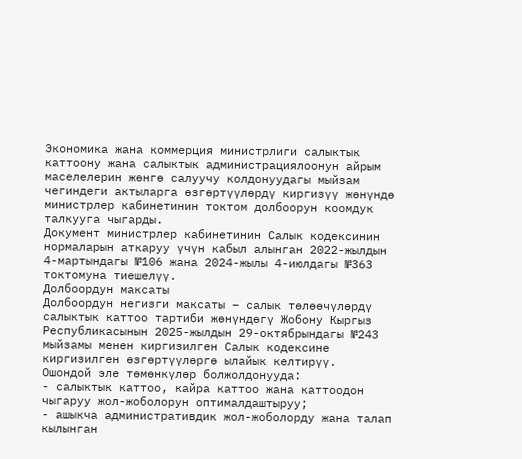Экономика жана коммерция министрлиги салыктык каттоону жана салыктык администрациялоонун айрым маселелерин жөнгө салуучу колдонуудагы мыйзам чегиндеги актыларга өзгөртүүлөрдү киргизүү жөнүндө министрлер кабинетинин токтом долбоорун коомдук талкууга чыгарды.
Документ министрлер кабинетинин Салык кодексинин нормаларын аткаруу үчүн кабыл алынган 2022-жылдын 4-мартындагы №106 жана 2024-жылы 4-июлдагы №363 токтомуна тиешелүү.
Долбоордун максаты
Долбоордун негизги максаты – салык төлөөчүлөрдү салыктык каттоо тартиби жөнүндөгү Жобону Кыргыз Республикасынын 2025-жылдын 29-октябрындагы №243 мыйзамы менен киргизилген Салык кодексине киргизилген өзгөртүүлөргө ылайык келтирүү.
Ошондой эле төмөнкүлөр болжолдонууда:
- салыктык каттоо, кайра каттоо жана каттоодон чыгаруу жол-жоболорун оптималдаштыруу;
- ашыкча административдик жол-жоболорду жана талап кылынган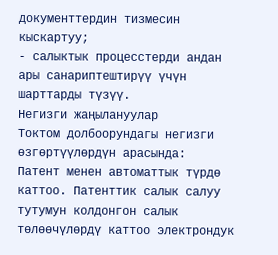документтердин тизмесин кыскартуу;
- салыктык процесстерди андан ары санариптештирүү үчүн шарттарды түзүү.
Негизги жаңылануулар
Токтом долбоорундагы негизги өзгөртүүлөрдүн арасында:
Патент менен автоматтык түрдө каттоо. Патенттик салык салуу тутумун колдонгон салык төлөөчүлөрдү каттоо электрондук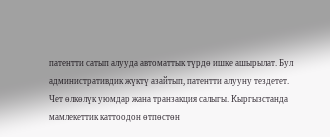патентти сатып алууда автоматтык түрдө ишке ашырылат. Бул административдик жүктү азайтып, патентти алууну тездетет.
Чет өлкөлүк уюмдар жана транзакция салыгы. Кыргызстанда мамлекеттик каттоодон өтпөстөн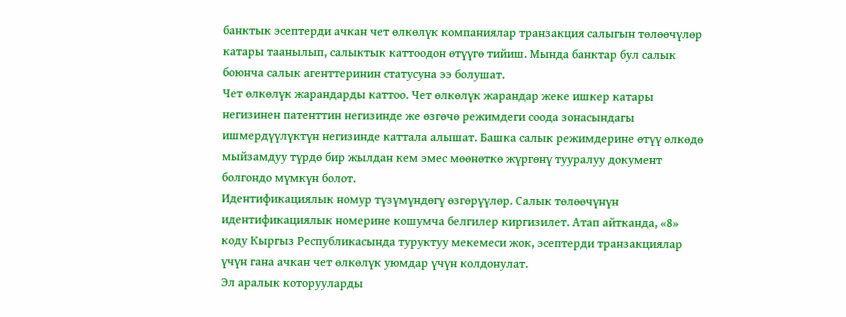банктык эсептерди ачкан чет өлкөлүк компаниялар транзакция салыгын төлөөчүлөр катары таанылып, салыктык каттоодон өтүүгө тийиш. Мында банктар бул салык боюнча салык агенттеринин статусуна ээ болушат.
Чет өлкөлүк жарандарды каттоо. Чет өлкөлүк жарандар жеке ишкер катары негизинен патенттин негизинде же өзгөчө режимдеги соода зонасындагы ишмердүүлүктүн негизинде каттала алышат. Башка салык режимдерине өтүү өлкөдө мыйзамдуу түрдө бир жылдан кем эмес мөөнөткө жүргөнү тууралуу документ болгондо мүмкүн болот.
Идентификациялык номур түзүмүндөгү өзгөрүүлөр. Салык төлөөчүнүн идентификациялык номерине кошумча белгилер киргизилет. Атап айтканда, «8» коду Кыргыз Республикасында туруктуу мекемеси жок, эсептерди транзакциялар үчүн гана ачкан чет өлкөлүк уюмдар үчүн колдонулат.
Эл аралык которууларды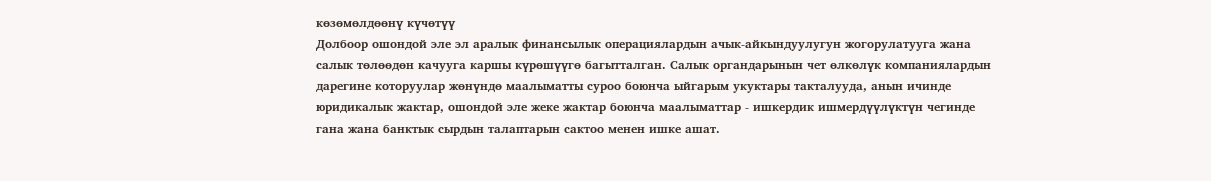көзөмөлдөөнү күчөтүү
Долбоор ошондой эле эл аралык финансылык операциялардын ачык-айкындуулугун жогорулатууга жана салык төлөөдөн качууга каршы күрөшүүгө багытталган. Салык органдарынын чет өлкөлүк компаниялардын дарегине которуулар жөнүндө маалыматты суроо боюнча ыйгарым укуктары такталууда, анын ичинде юридикалык жактар, ошондой эле жеке жактар боюнча маалыматтар - ишкердик ишмердүүлүктүн чегинде гана жана банктык сырдын талаптарын сактоо менен ишке ашат.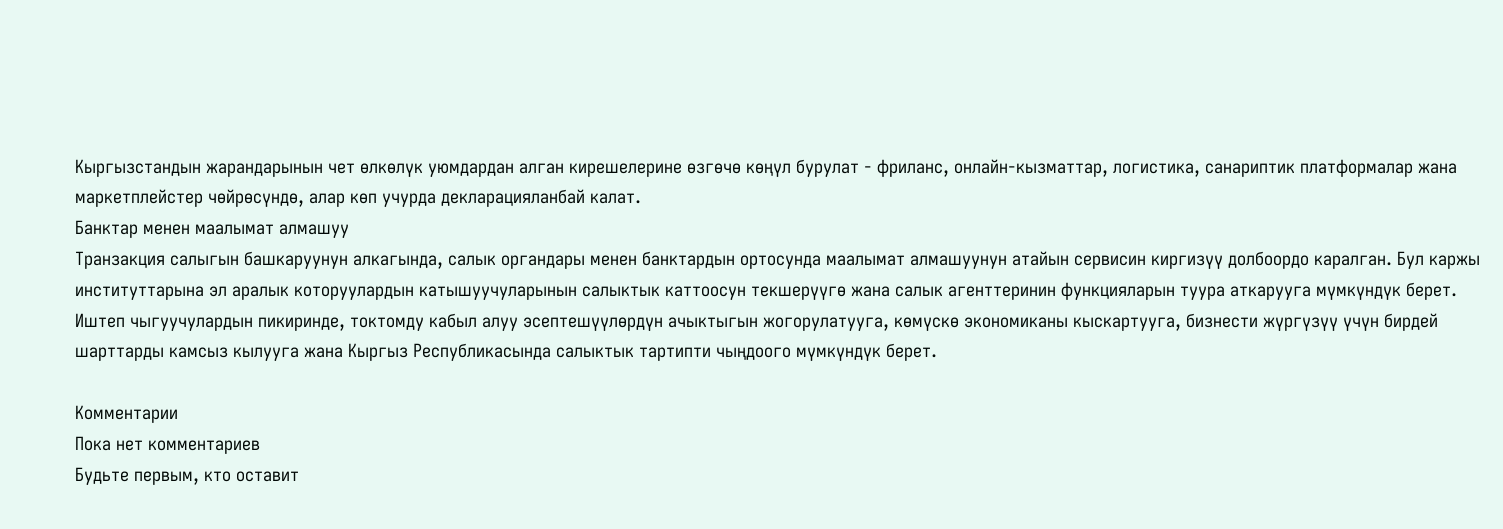Кыргызстандын жарандарынын чет өлкөлүк уюмдардан алган кирешелерине өзгөчө көңүл бурулат - фриланс, онлайн-кызматтар, логистика, санариптик платформалар жана маркетплейстер чөйрөсүндө, алар көп учурда декларацияланбай калат.
Банктар менен маалымат алмашуу
Транзакция салыгын башкаруунун алкагында, салык органдары менен банктардын ортосунда маалымат алмашуунун атайын сервисин киргизүү долбоордо каралган. Бул каржы институттарына эл аралык которуулардын катышуучуларынын салыктык каттоосун текшерүүгө жана салык агенттеринин функцияларын туура аткарууга мүмкүндүк берет.
Иштеп чыгуучулардын пикиринде, токтомду кабыл алуу эсептешүүлөрдүн ачыктыгын жогорулатууга, көмүскө экономиканы кыскартууга, бизнести жүргүзүү үчүн бирдей шарттарды камсыз кылууга жана Кыргыз Республикасында салыктык тартипти чыңдоого мүмкүндүк берет.

Комментарии
Пока нет комментариев
Будьте первым, кто оставит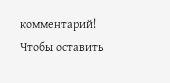комментарий!
Чтобы оставить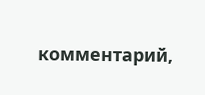комментарий,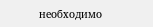необходимо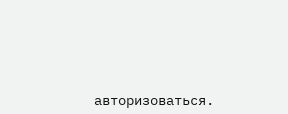авторизоваться.